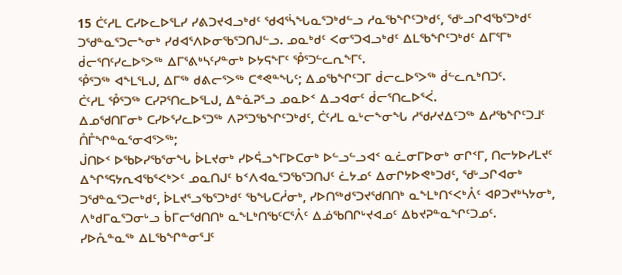15 ᑖᑦᓱᒪ ᑕᓯᐅᓚᐅᕐᒪᓯ ᓯᕕᑐᔪᐊᓗᒃᑯᑦ ᖁᐊᕐᓵᖓᓇᕐᑐᒃᑯᓪᓗ ᓱᓇᖃᖏᑦᑐᒃᑯᑦ, ᖁᒡᓗᒋᐊᖃᕐᑐᒃᑯᑦ ᑐᖁᓐᓇᕐᑐᓕᖕᓂᒃ ᓯᑯᐊᕐᐱᐅᓂᖃᕐᑐᑎᒍᓪᓗ. ᓄᓇᒃᑯᑦ ᐸᓂᕐᑐᐊᓗᒃᑯᑦ ᐃᒪᖃᖏᑦᑐᒃᑯᑦ ᐃᒥᕐᒥᒃ ᑰᓕᕐᑎᑦᓯᓚᐅᕐᐳᖅ ᐃᒥᕐᕕᒃᓴᑦᓯᓐᓂᒃ ᐅᔭᕋᖕᒥᑦ ᕾᕐᑐᓪᓚᕆᖕᒥᑦ.
ᕾᕐᑐᖅ ᐊᖕᒪᕐᒪᒍ, ᐃᒥᖅ ᑯᕕᓕᕐᐳᖅ ᑕᕝᕙᓐᖓᑦ; ᐃᓄᖃᖏᑦᑐᒥ ᑰᓕᓚᐅᕐᐳᖅ ᑰᓪᓚᕆᒃᑎᑐᑦ.
ᑖᑦᓱᒪ ᕾᕐᑐᖅ ᑕᓯᕈᕐᑎᓚᐅᕐᒪᒍ, ᐃᓐᓈᕈᕐᓗ ᓄᓇᐅᑉ ᐃᓗᐊᓂᑦ ᑰᓕᕐᑎᓚᐅᕐᐹ.
ᐃᓄᖁᑎᒥᓂᒃ ᑕᓯᐅᕐᓯᓚᐅᕐᑐᖅ ᐱᕈᕐᑐᖃᖏᑦᑐᒃᑯᑦ, ᑖᑦᓱᒪ ᓇᒡᓕᖕᓂᖓ ᓱᖁᓯᔪᐃᑦᑐᖅ ᐃᓱᖃᖏᑦᑐᒧᑦ ᑍᒤᖏᓐᓇᕐᓂᐊᕐᐳᖅ;
ᒎᑎᐅᑉ ᐅᖃᐅᓯᖃᕐᓂᖓ ᐆᒪᔪᓂᒃ ᓯᐅᕌᓗᖕᒥᐅᑕᓂᒃ ᐅᓪᓗᓪᓗᐊᑉ ᓇᓛᓂᒥᐅᓂᒃ ᓂᒋᑉᒥ, ᑎᓕᔭᐅᓯᒪᔪᑦ ᐃᖏᕐᕋᔭᕆᐊᖃᕐᐸᒃᐳᑦ ᓄᓇᑎᒍᑦ ᑲᑉᐱᐊᓇᕐᑐᖃᕐᑐᑎᒍᑦ ᓛᔭᓄᑦ ᐃᓂᒋᔭᐅᕙᒃᑐᑯᑦ, ᖁᒡᓗᒋᐊᓂᒃ ᑐᖁᓐᓇᕐᑐᓕᒃᑯᑦ, ᐆᒪᔪᕐᓗᖃᕐᑐᒃᑯᑦ ᖃᖓᑕᓲᓂᒃ, ᓯᐅᑎᖅᑯᕐᑐᔪᖁᑎᑎᒃ ᓇᖕᒪᒃᑎᑉᐸᒃᐰᑦ ᐊᑭᑐᔪᒃᓴᔭᓂᒃ, ᐱᒃᑯᒥᓇᕐᑐᓂᒡᓗ ᑳᒥᓕᖁᑎᑎᒃ ᓇᖕᒪᒃᑎᖃᑦᑕᕐᐰᑦ ᐃᓅᖃᑎᒋᒡᔪᐊᓄᑦ ᐃᑲᔪᕈᓐᓇᖏᑦᑐᓄᑦ.
ᓯᐅᕅᓐᓇᖅ ᐃᒪᖃᖏᓐᓂᕐᒧᑦ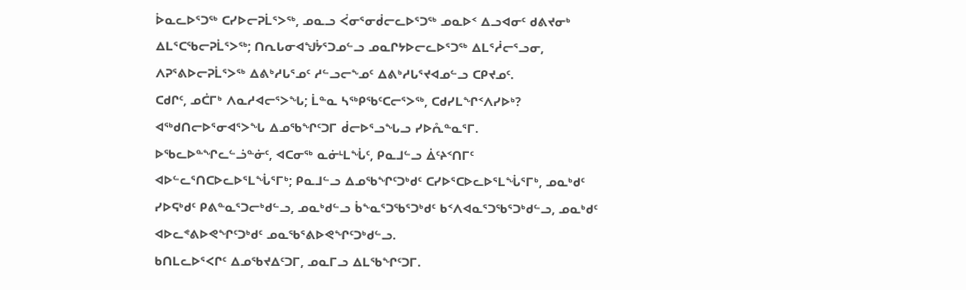ᐆᓇᓚᐅᕐᑐᖅ ᑕᓯᐅᓕᕈᒫᕐᐳᖅ, ᓄᓇᓗ ᐹᓂᕐᓂᑰᓕᓚᐅᕐᑐᖅ ᓄᓇᐅᑉ ᐃᓗᐊᓂᑦ ᑯᕕᔪᓂᒃ ᐃᒪᕐᑕᖃᓕᕈᒫᕐᐳᖅ; ᑎᕆᒐᓂᐊᖑᔮᕐᑐᓄᓪᓗ ᓄᓇᒋᔭᐅᓕᓚᐅᕐᑐᖅ ᐃᒪᕐᓲᓕᕐᓗᓂ, ᐱᕈᕐᕕᐅᓕᕈᒫᕐᐳᖅ ᐃᕕᒃᓱᒐᕐᓄᑦ ᓱᓪᓗᓕᖕᓄᑦ ᐃᕕᒃᓱᒐᕐᔪᐊᓄᓪᓗ ᑕᑭᔪᓄᑦ.
ᑕᑯᒋᑦ, ᓄᑖᒥᒃ ᐱᓇᓱᐊᓕᕐᐳᖓ; ᒫᓐᓇ ᓴᖅᑭᖃᑦᑕᓕᕐᐳᖅ, ᑕᑯᓯᒪᖏᑉᐱᓯᐅᒃ? ᐊᖅᑯᑎᓕᐅᕐᓂᐊᕐᐳᖓ ᐃᓄᖃᖏᑦᑐᒥ ᑰᓕᐅᕐᓗᖓᓗ ᓯᐅᕅᓐᓇᕐᒥ.
ᐅᖃᓚᐅᓐᖏᓚᓪᓘᓐᓃᑦ, ᐊᑕᓂᖅ ᓇᓃᒻᒪᖔᑦ, ᑭᓇᒧᓪᓗ ᐄᑦᔨᑉᑎᒥᑦ ᐊᐅᓪᓚᕐᑎᑕᐅᓚᐅᕐᒪᖔᕐᒥᒃ; ᑭᓇᒧᓪᓗ ᐃᓄᖃᖏᑦᑐᒃᑯᑦ ᑕᓯᐅᕐᑕᐅᓚᐅᕐᒪᖔᕐᒥᒃ, ᓄᓇᒃᑯᑦ ᓯᐅᕋᒃᑯᑦ ᑭᕕᓐᓇᕐᑐᓕᒃᑯᓪᓗ, ᓄᓇᒃᑯᓪᓗ ᑳᖕᓇᕐᑐᖃᕐᑐᒃᑯᑦ ᑲᑉᐱᐊᓇᕐᑐᖃᕐᑐᒃᑯᓪᓗ, ᓄᓇᒃᑯᑦ ᐊᐅᓚᕝᕕᐅᕙᖏᑦᑐᒃᑯᑦ ᓄᓇᖃᕐᕕᐅᕙᖏᑦᑐᒃᑯᓪᓗ.
ᑲᑎᒪᓚᐅᕐᐸᒋᑦ ᐃᓄᖃᔪᐃᑦᑐᒥ, ᓄᓇᒥᓗ ᐃᒪᖃᖏᑦᑐᒥ.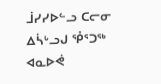ᒨᓯᓯᐅᓪᓗ ᑕᓕᓂ ᐃᓵᒡᓗᒍ ᕾᕐᑐᖅ ᐊᓇᐅᕚ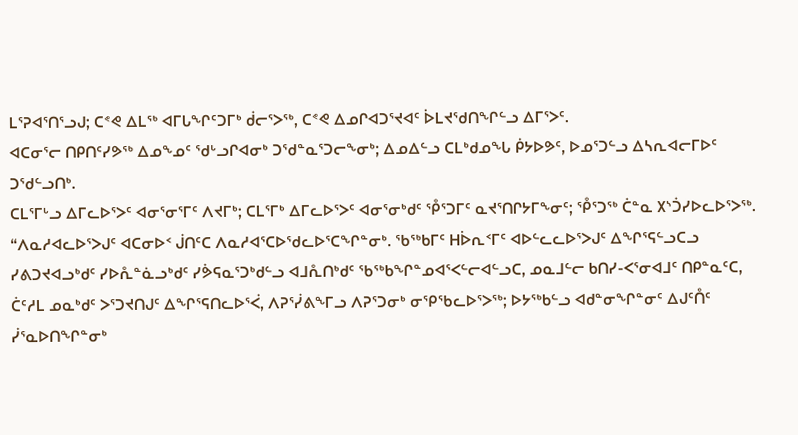ᒪᕐᕈᐊᕐᑎᕐᓗᒍ; ᑕᕝᕙ ᐃᒪᖅ ᐊᒥᒐᖏᑦᑐᒥᒃ ᑰᓕᕐᐳᖅ, ᑕᕝᕙ ᐃᓄᒋᐊᑐᕐᔪᐊᑦ ᐆᒪᔪᖁᑎᖏᓪᓗ ᐃᒥᕐᐳᑦ.
ᐊᑕᓂᕐᓕ ᑎᑭᑎᑦᓯᕗᖅ ᐃᓄᖕᓄᑦ ᖁᒡᓗᒋᐊᓂᒃ ᑐᖁᓐᓇᕐᑐᓕᖕᓂᒃ; ᐃᓄᐃᓪᓗ ᑕᒪᒃᑯᓄᖓ ᑮᔭᐅᕗᑦ, ᐅᓄᕐᑐᓪᓗ ᐃᓴᕆᐊᓕᒥᐅᑦ ᑐᖁᓪᓗᑎᒃ.
ᑕᒪᕐᒥᒡᓗ ᐃᒥᓚᐅᕐᐳᑦ ᐊᓂᕐᓂᕐᒥᑦ ᐱᔪᒥᒃ; ᑕᒪᕐᒥᒃ ᐃᒥᓚᐅᕐᐳᑦ ᐊᓂᕐᓂᒃᑯᑦ ᕾᕐᑐᒥᑦ ᓇᔪᕐᑎᒋᔭᒥᖕᓂᑦ; ᕾᕐᑐᖅ ᑖᓐᓇ ᙭ᔅᑑᓯᐅᓚᐅᕐᐳᖅ.
“ᐱᓇᓱᐊᓚᐅᕐᐳᒍᑦ ᐊᑕᓂᐅᑉ ᒎᑎᑦᑕ ᐱᓇᓱᐊᕐᑕᐅᖁᓚᐅᕐᑕᖏᓐᓂᒃ. ᖃᖅᑲᒥᑦ ᕼᐆᕆᑉᒥᑦ ᐊᐅᓪᓚᓚᐅᕐᐳᒍᑦ ᐃᖏᕐᕋᓪᓗᑕᓗ ᓯᕕᑐᔪᐊᓗᒃᑯᑦ ᓯᐅᕅᓐᓈᓗᒃᑯᑦ ᓯᕘᕋᓇᕐᑐᒃᑯᓪᓗ ᐊᒧᕅᑎᒃᑯᑦ ᖃᖅᑲᖏᓐᓄᐊᕐᐸᓪᓕᐊᓪᓗᑕ, ᓄᓇᒧᓪᓕ ᑲᑎᓯ-ᐸᕐᓂᐊᒧᑦ ᑎᑭᓐᓇᑦᑕ,
ᑖᑦᓱᒪ ᓄᓇᒃᑯᑦ ᐳᕐᑐᔪᑎᒍᑦ ᐃᖏᕐᕋᑎᓚᐅᕐᐹ, ᐱᕈᕐᓰᕕᖕᒥᓗ ᐱᕈᕐᑐᓂᒃ ᓂᕿᖃᓚᐅᕐᐳᖅ; ᐅᔭᖅᑲᓪᓗ ᐊᑯᓐᓂᖏᓐᓂᑦ ᐃᒍᑦᑍᑦ ᓰᕐᓇᐅᑎᖏᓐᓂᒃ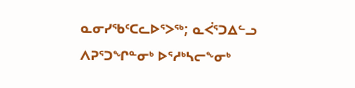ᓇᓂᓯᖃᑦᑕᓚᐅᕐᐳᖅ; ᓇᐹᕐᑐᐃᓪᓗ ᐱᕈᕐᑐᖏᓐᓂᒃ ᐅᕐᓱᒃᓴᓕᖕᓂᒃ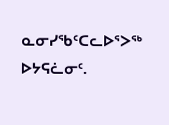ᓇᓂᓯᖃᑦᑕᓚᐅᕐᐳᖅ ᐅᔭᕋᓛᓂᑦ.